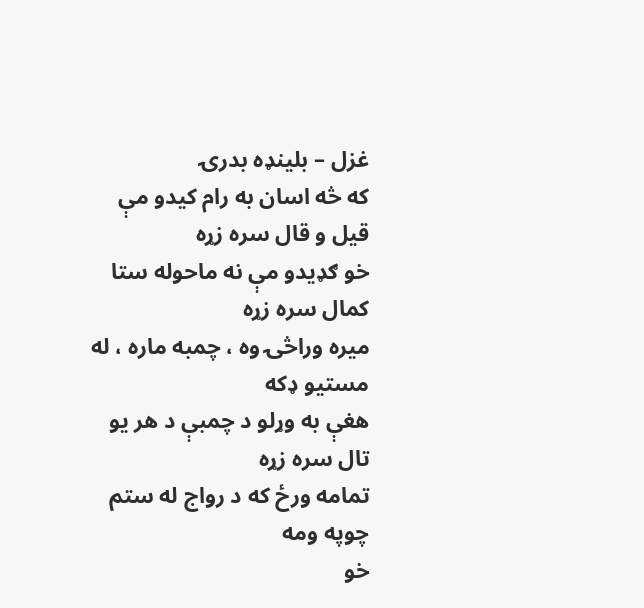غزل – بلينډه بدرۍ
که څه اسان به رام کیدو مې قیل و قال سره زړه
خو ګډیدو مې نه ماحوله ستا کمال سره زړه
میره وراڅۍ وه ، چمبه ماره ، له مستیو ډکه
هغې به وړلو د چمبې د هر یو تال سره زړه
تمامه ورځ که د رواج له ستم چوپه ومه
خو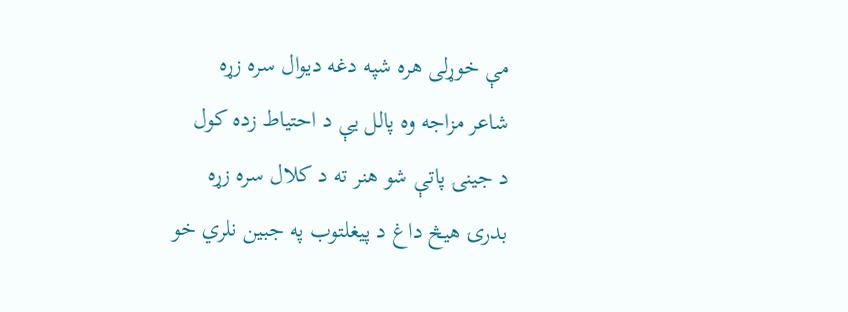مې خوړلی هره شپه دغه دیوال سره زړه
شاعر مزاجه وه پالل یې د احتیاط زده کول
د جینۍ پاتې شو هنر ته د کلال سره زړه
بدرۍ هیڅ داغ د پیغلتوب په جبین نلري خو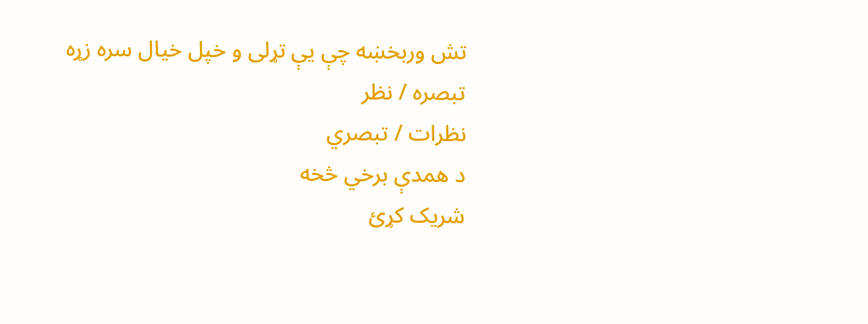تش وربخښه چې یې تړلی و خپل خیال سره زړه
تبصره / نظر
نظرات / تبصري
د همدې برخي څخه
شریک کړئ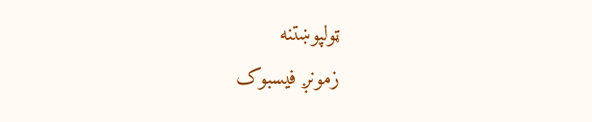ټولپوښتنه
زمونږ فيسبوک